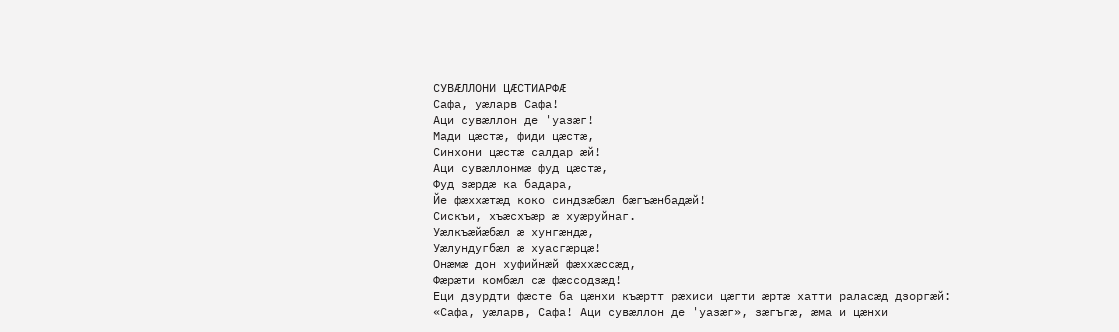СУВӔЛЛОНИ ЦÆСТИАРФӔ
Сафа, уæларв Сафа!
Аци сувӕллон де 'уазӕг!
Мади цӕстӕ, фиди цӕстӕ,
Синхони цӕстӕ салдар ӕй!
Аци сувӕллонмӕ фуд цӕстӕ,
Фуд зӕрдӕ ка бадара,
Йе фӕххӕтӕд коко синдзӕбӕл бӕгъӕнбадӕй!
Сискъи, хъӕсхъӕр ӕ хуӕруйнаг.
Уӕлкъӕйӕбӕл ӕ хунгӕндӕ,
Уӕлундугбӕл ӕ хуасгӕрцӕ!
Онӕмӕ дон хуфийнӕй фӕххӕссӕд,
Фӕрӕти комбӕл сӕ фӕссодзӕд!
Еци дзурдти фӕсте ба цӕнхи къӕртт рӕхиси цӕгти ӕртӕ хатти раласӕд дзоргӕй: «Сафа, уӕларв, Сафа! Аци сувӕллон де 'уазӕг», зӕгъгæ, ӕма и цӕнхи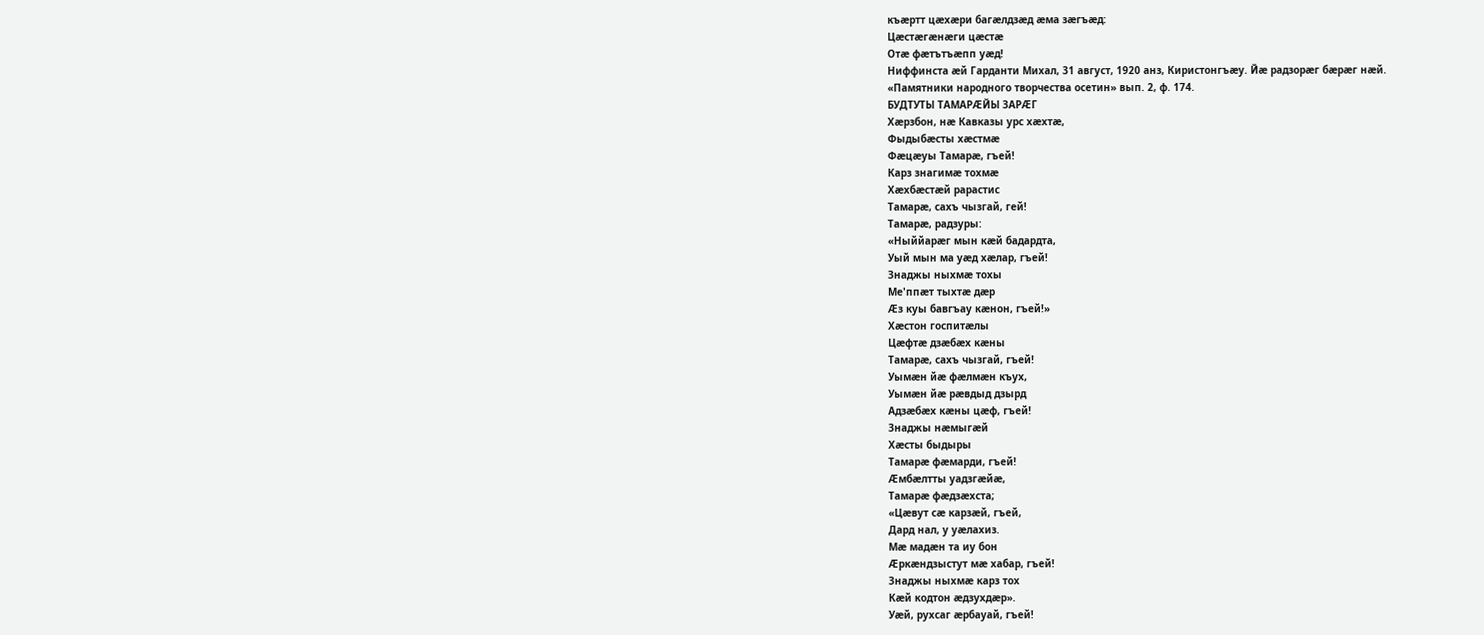къӕртт цӕхӕри багӕлдзӕд ӕма зӕгъӕд:
Цӕстӕгӕнӕги цӕстӕ
Отӕ фӕтътъӕпп уӕд!
Ниффинста ӕй Гарданти Михал, 31 август, 1920 анз, Киристонгъӕу. Йӕ радзорӕг бӕрӕг нӕй.
«Памятники народного творчества осетин» вып. 2, ф. 174.
БУДТУТЫ ТАМАРӔЙЫ ЗАРӔГ
Хӕрзбон, нӕ Кавказы урс хӕхтӕ,
Фыдыбӕсты хӕстмӕ
Фӕцӕуы Тамарӕ, гъей!
Карз знагимӕ тохмӕ
Хӕхбӕстӕй рарастис
Тамарӕ, сахъ чызгай, гей!
Тамарӕ, радзуры:
«Ныййарӕг мын кӕй бадардта,
Уый мын ма уӕд хӕлар, гъей!
Знаджы ныхмӕ тохы
Ме'ппӕт тыхтӕ дӕр
Ӕз куы бавгъау кӕнон, гъей!»
Хӕстон госпитӕлы
Цӕфтӕ дзӕбӕх кӕны
Тамарӕ, сахъ чызгай, гъей!
Уымӕн йæ фӕлмӕн къух,
Уымӕн йӕ рӕвдыд дзырд
Адзӕбӕх кӕны цӕф, гъей!
Знаджы нӕмыгӕй
Хӕсты быдыры
Тамарӕ фӕмарди, гъей!
Ӕмбӕлтты уадзгӕйӕ,
Тамарӕ фӕдзӕхста;
«Цӕвут сӕ карзӕй, гъей,
Дард нал, у уӕлахиз.
Мӕ мадӕн та иу бон
Ӕркӕндзыстут мӕ хабар, гъей!
Знаджы ныхмӕ карз тох
Кӕй кодтон ӕдзухдӕр».
Уӕй, рухсаг ӕрбауай, гъей!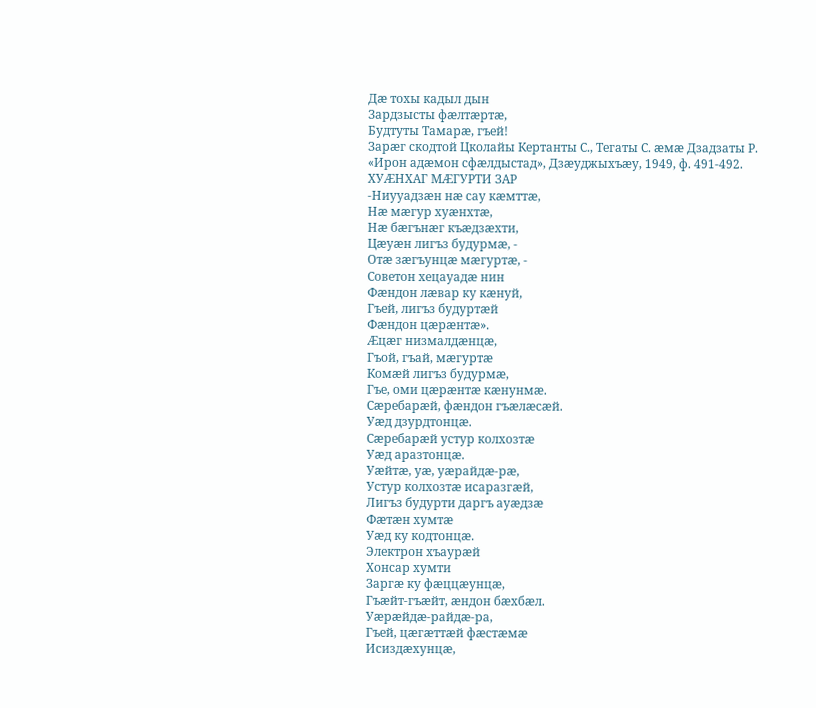Дæ тохы кадыл дын
Зардзысты фӕлтӕртӕ,
Будтуты Тамарӕ, гъей!
Зарӕг скодтой Цколайы Кертанты С., Тегаты С. ӕмӕ Дзадзаты Р.
«Ирон адӕмон сфӕлдыстад», Дзӕуджыхъӕу, 1949, ф. 491-492.
ХУӔНХАГ МӔГУРТИ ЗАР
-Ниууадзӕн нӕ сау кӕмттӕ,
Нӕ мӕгур хуӕнхтӕ,
Нӕ бӕгънӕг къӕдзӕхти,
Цӕуӕн лигъз будурмӕ, -
Отæ зæгъунцӕ мӕгуртӕ, -
Советон хецауадӕ нин
Фӕндон лӕвар ку кӕнуй,
Гъей, лигъз будуртӕй
Фӕндон цӕрӕнтӕ».
Æцӕг низмалдӕнцӕ,
Гъой, гъай, мӕгуртӕ
Комӕй лигъз будурмӕ,
Гъе, оми цӕрӕнтӕ кӕнунмӕ.
Сӕребарӕй, фӕндон гъӕлӕсӕй.
Уӕд дзурдтонцӕ.
Сӕребарӕй устур колхозтӕ
Уӕд аразтонцӕ.
Уӕйтӕ, уæ, уӕрайдӕ-рӕ,
Устур колхозтӕ исаразгӕй,
Лигъз будурти даргъ ауӕдзӕ
Фӕтӕн хумтӕ
Уӕд ку кодтонцӕ.
Электрон хъаурӕй
Хонсар хумти
Заргӕ ку фӕццӕунцӕ,
Гъӕйт-гъӕйт, ӕндон бӕхбӕл.
Уӕрӕйдӕ-райдӕ-ра,
Гъей, цӕгӕттӕй фӕстӕмӕ
Исиздӕхунцӕ,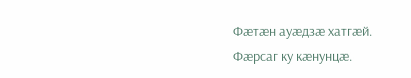Фӕтӕн ауӕдзӕ хатгӕй.
Фӕрсаг ку кӕнунцӕ.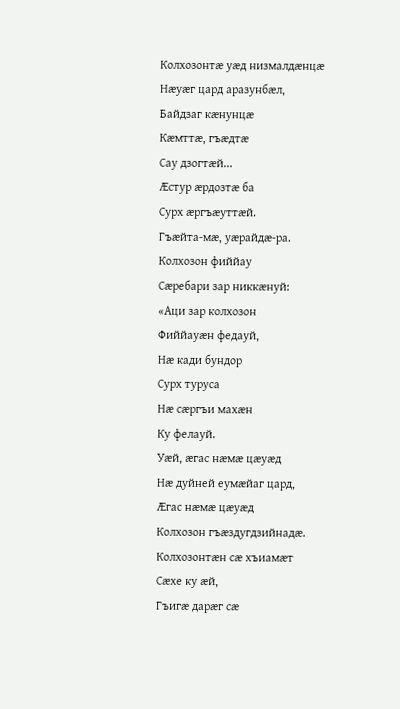Колхозонтӕ уӕд низмалдӕнцӕ
Нӕуӕг цард аразунбӕл,
Байдзаг кӕнунцӕ
Кӕмттӕ, гъӕдтӕ
Сау дзогтӕй...
Ӕстур ӕрдозтӕ ба
Сурх ӕргъӕуттӕй.
Гъӕйта-мӕ, уӕрайдӕ-ра.
Колхозон фиййау
Сӕребари зар никкӕнуй:
«Аци зар колхозон
Фиййауӕн федауй,
Нӕ кади бундор
Сурх туруса
Нӕ сӕргъи махӕн
Ку фелауй.
Уæй, æгас нӕмӕ цӕуӕд
Нӕ дуйней еумӕйаг цард,
Ӕгас нӕмӕ цӕуӕд
Колхозон гъӕздугдзийнадӕ.
Колхозонтӕн сӕ хъиамӕт
Сӕхе ку æй,
Гъигӕ дарӕг сæ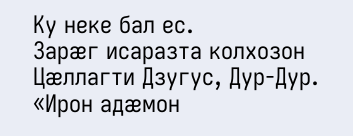Ку неке бал ес.
Зарӕг исаразта колхозон Цӕллагти Дзугус, Дур-Дур.
«Ирон адӕмон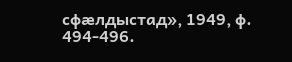сфӕлдыстад», 1949, ф. 494-496.